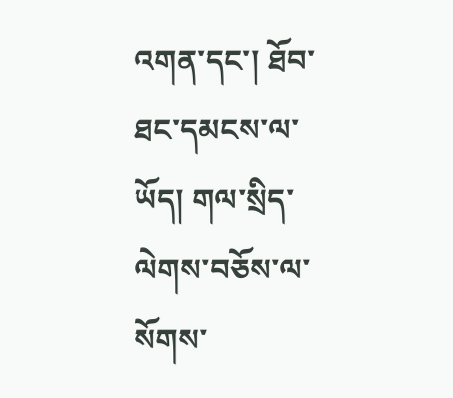འགན་དང་། ཐོབ་ཐང་དམངས་ལ་ཡོད། གལ་སྲིད་ལེགས་བཅོས་ལ་སོགས་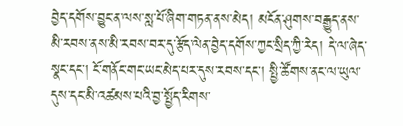བྱེད་དགོས་བྱུང་ན་ལས་སླ་པོ་ཞིག་གཏན་ནས་མེད། མངོན་ཤུགས་བརྒྱུད་ནས་མི་རབས་ནས་མི་རབས་བར་དུ་རྩོད་ལེན་བྱེད་དགོས་ཀྱང་སྲིད་ཀྱི་རེད། དེ་ལ་ཞེད་སྣང་དང་། ངོ་གནོང་གང་ཡང་མེད་པར་དུས་རབས་དང་། སྤྱི་ཚོགས་ནང་ལ་ཡུལ་དུས་དང་མི་འཚམས་པའི་བྱ་སྤྱོད་རིགས་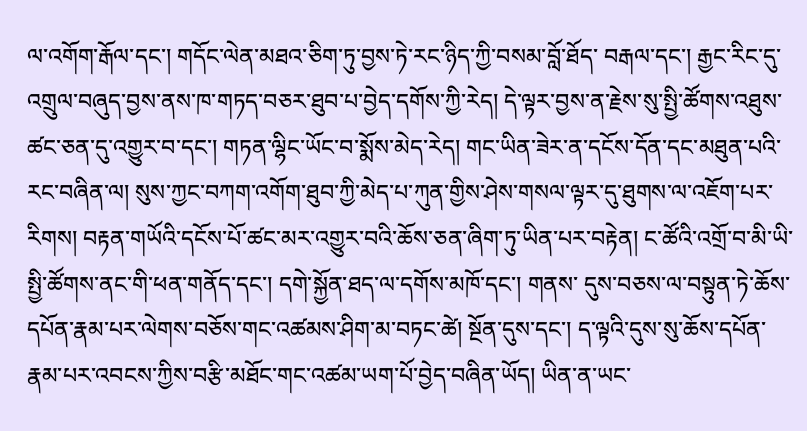ལ་འགོག་རྒོལ་དང་། གདོང་ལེན་མཐའ་ཅིག་ཏུ་བྱས་ཏེ་རང་ཉིད་ཀྱི་བསམ་བློ་ཐོད་ བརྒལ་དང་། རྒྱང་རིང་དུ་འགྲུལ་བཞུད་བྱས་ནས་ཁ་གཏད་བཅར་ཐུབ་པ་བྱེད་དགོས་ཀྱི་རེད། དེ་ལྟར་བྱས་ན་རྗེས་སུ་སྤྱི་ཚོགས་འཐུས་ཚང་ཅན་དུ་འགྱུར་བ་དང་། གཏན་ལྷིང་ཡོང་བ་སྨོས་མེད་རེད། གང་ཡིན་ཟེར་ན་དངོས་དོན་དང་མཐུན་པའི་རང་བཞིན་ལ། སུས་ཀྱང་བཀག་འགོག་ཐུབ་ཀྱི་མེད་པ་ཀུན་གྱིས་ཤེས་གསལ་ལྟར་དུ་ཐུགས་ལ་འཇོག་པར་རིགས། བརྟན་གཡོའི་དངོས་པོ་ཚང་མར་འགྱུར་བའི་ཆོས་ཅན་ཞིག་ཏུ་ཡིན་པར་བརྟེན། ང་ཚོའི་འགྲོ་བ་མི་ཡི་སྤྱི་ཚོགས་ནང་གི་ཕན་གནོད་དང་། དགེ་སྐྱོན་ཐད་ལ་དགོས་མཁོ་དང་། གནས་ དུས་བཅས་ལ་བསྟུན་ཏེ་ཆོས་དཔོན་རྣམ་པར་ལེགས་བཅོས་གང་འཚམས་ཤིག་མ་བཏང་ཚེ། སྔོན་དུས་དང་། ད་ལྟའི་དུས་སུ་ཆོས་དཔོན་ རྣམ་པར་འབངས་ཀྱིས་བརྩི་མཐོང་གང་འཚམ་ཡག་པོ་བྱེད་བཞིན་ཡོད། ཡིན་ན་ཡང་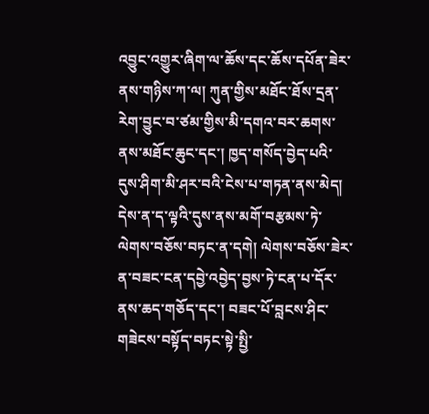འབྱུང་འགྱུར་ཞིག་ལ་ཆོས་དང་ཆོས་དཔོན་ཟེར་ ནས་གཉིས་ཀ་ལ། ཀུན་གྱིས་མཐོང་ཐོས་དྲན་རེག་བྱུང་བ་ཙམ་གྱིས་མི་དགའ་བར་ཆགས་ནས་མཐོང་ཆུང་དང་། ཁྱད་གསོད་བྱེད་པའི་དུས་ཤིག་མི་ཤར་བའི་ངེས་པ་གཏན་ནས་མེད། དེས་ན་ད་ལྟའི་དུས་ནས་མགོ་བརྩམས་ཏེ་ལེགས་བཅོས་བཏང་ན་དགེ། ལེགས་བཅོས་ཟེར་ན་བཟང་ངན་དབྱེ་འབྱེད་བྱས་ཏེ་ངན་པ་དོར་ནས་ཆད་གཅོད་དང་། བཟང་པོ་བླངས་ཤིང་གཟེངས་བསྟོད་བཏང་སྟེ་སྤྱི་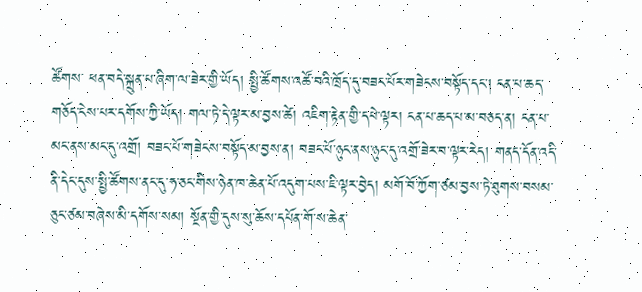ཚོགས་ ཕན་བདེ་སྐྲུན་པ་ཞིག་ལ་ཟེར་གྱི་ཡོད། སྤྱི་ཚོགས་འཚོ་བའི་ཁྲོད་དུ་བཟང་པོར་གཟེངས་བསྟོད་དང་། ངན་པ་ཆད་གཅོད་ངེས་པར་དགོས་ཀྱི་ཡོད། གལ་ཏེ་དེ་ལྟར་མ་བྱས་ཚེ། འཇིག་རྟེན་གྱི་དཔེ་ལྟར། ངན་པ་ཆད་པ་མ་བཅད་ན། ངན་པ་མང་ནས་མང་དུ་འགྲོ། བཟང་པོ་གཟེངས་བསྟོད་མ་བྱས་ན། བཟང་པོ་ཉུང་ནས་ཉུང་དུ་འགྲོ་ཟེར་བ་ལྟར་རེད། གནད་དོན་འདི་ནི་དེང་དུས་སྤྱི་ཚོགས་ནང་དུ་ཧ་ཅང་གིས་ཉེན་ཁ་ཆེན་པོ་འདུག་པས་ཇི་ལྟར་བྱེད། མགོ་བོ་ཀྱོག་ཙམ་བྱས་ཏེ་ཐུགས་བསམ་ཅུང་ཙམ་བཞེས་མི་དགོས་སམ། སྔོན་གྱི་དུས་སུ་ཆོས་དཔོན་གོ་ས་ཆེན་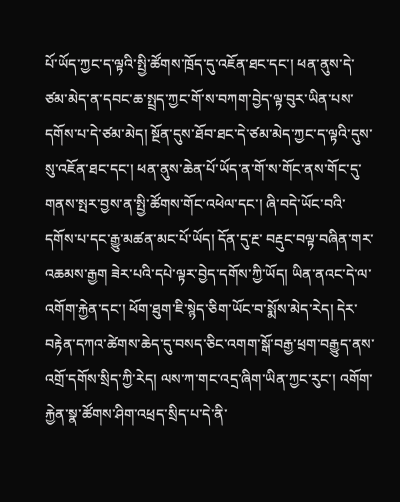པོ་ཡོད་ཀྱང་ད་ལྟའི་སྤྱི་ཚོགས་ཁྲོད་དུ་འཇོན་ཐང་དང་། ཕན་ནུས་དེ་ཙམ་མེད་ན་དབང་ཆ་སྤྲད་ཀྱང་གོ་ས་བཀག་བྱེད་ལྟ་བུར་ཡིན་པས་དགོས་པ་དེ་ཙམ་མེད། སྔོན་དུས་ཐོབ་ཐང་དེ་ཙམ་མེད་ཀྱང་ད་ལྟའི་དུས་སུ་འཇོན་ཐང་དང་། ཕན་ནུས་ཆེན་པོ་ཡོད་ན་གོ་ས་གོང་ནས་གོང་དུ་གནས་སྤར་བྱས་ན་སྤྱི་ཚོགས་གོང་འཕེལ་དང་། ཞི་བདེ་ཡོང་བའི་དགོས་པ་དང་རྒྱུ་མཚན་མང་པོ་ཡོད། དོན་དུ་རྔ་ བརྡུང་བལྟ་བཞིན་གར་འཆམས་རྒྱག ཟེར་པའི་དཔེ་ལྟར་བྱེད་དགོས་ཀྱི་ཡོད། ཡིན་ནའང་དེ་ལ་འགོག་རྐྱེན་དང་། ཕོག་ཐུག་ཇི་སྙེད་ཅིག་ཡོང་བ་སྨོས་མེད་རེད། དེར་བརྟེན་དཀའ་ཚེགས་ཆེད་དུ་བསད་ཅིང་འགག་སྒོ་བརྒྱ་ཕྲག་བརྒྱུད་ནས་འགྲོ་དགོས་སྲིད་ཀྱི་རེད། ལས་ཀ་གང་འདྲ་ཞིག་ཡིན་ཀྱང་རུང་། འགོག་རྐྱེན་སྣ་ཚོགས་ཤིག་འཕྲད་སྲིད་པ་དེ་ནི་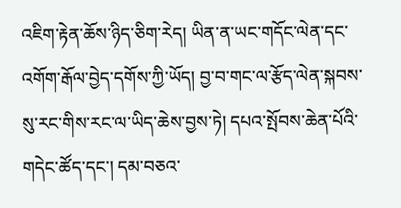འཇིག་རྟེན་ཆོས་ཉིད་ཅིག་རེད། ཡིན་ན་ཡང་གདོང་ལེན་དང་འགོག་རྒོལ་བྱེད་དགོས་ཀྱི་ཡོད། བྱ་བ་གང་ལ་རྩོད་ལེན་སྐབས་སུ་རང་གིས་རང་ལ་ཡིད་ཆེས་བྱས་ཏེ། དཔའ་སྤོབས་ཆེན་པོའི་གདེང་ཚོད་དང་། དམ་བཅའ་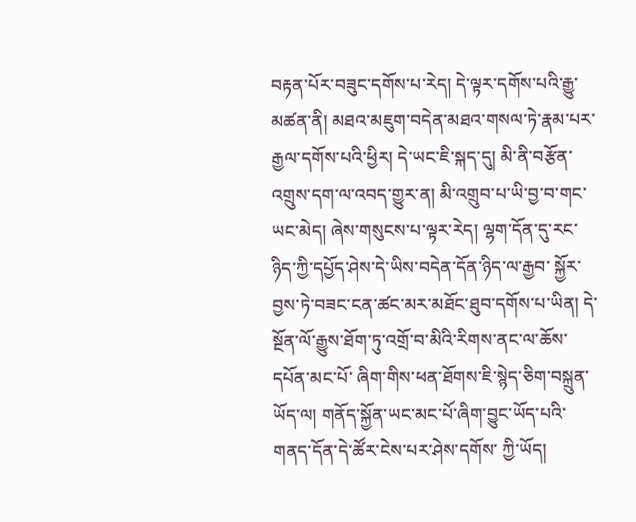བརྟན་པོར་བཟུང་དགོས་པ་རེད། དེ་ལྟར་དགོས་པའི་རྒྱུ་མཚན་ནི། མཐའ་མཇུག་བདེན་མཐའ་གསལ་ཏེ་རྣམ་པར་རྒྱལ་དགོས་པའི་ཕྱིར། དེ་ཡང་ཇི་སྐད་དུ། མི་ནི་བརྩོན་འགྲུས་དག་ལ་འབད་གྱུར་ན། མི་འགྲུབ་པ་ཡི་བྱ་བ་གང་ཡང་མེད། ཞེས་གསུངས་པ་ལྟར་རེད། ལྷག་དོན་དུ་རང་ཉིད་ཀྱི་དཔྱོད་ཤེས་དེ་ཡིས་བདེན་དོན་ཉིད་ལ་རྒྱབ་ སྐྱོར་བྱས་ཏེ་བཟང་ངན་ཚང་མར་མཐོང་ཐུབ་དགོས་པ་ཡིན། དེ་སྔོན་ལོ་རྒྱུས་ཐོག་ཏུ་འགྲོ་བ་མིའི་རིགས་ནང་ལ་ཆོས་དཔོན་མང་པོ་ ཞིག་གིས་ཕན་ཐོགས་ཇི་སྙེད་ཅིག་བསྐྲུན་ཡོད་ལ། གནོད་སྐྱོན་ཡང་མང་པོ་ཞིག་བྱུང་ཡོད་པའི་གནད་དོན་དེ་ཚོར་ངེས་པར་ཤེས་དགོས་ ཀྱི་ཡོད།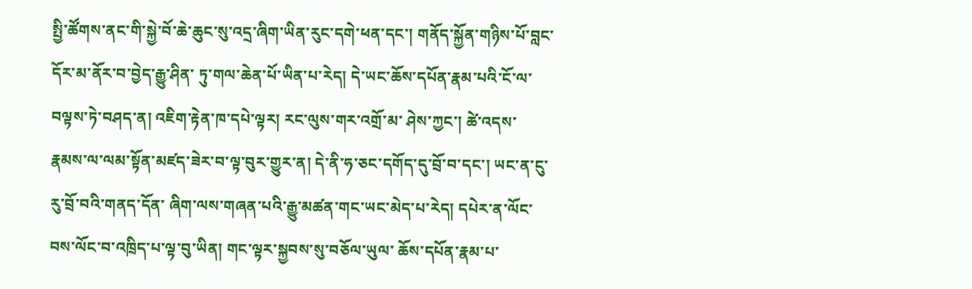སྤྱི་ཚོགས་ནང་གི་སྐྱེ་བོ་ཆེ་ཆུང་སུ་འདྲ་ཞིག་ཡིན་རུང་དགེ་ཕན་དང་། གནོད་སྐྱོན་གཉིས་པོ་བླང་དོར་མ་ནོར་བ་བྱེད་རྒྱུ་ཤིན་ ཏུ་གལ་ཆེན་པོ་ཡིན་པ་རེད། དེ་ཡང་ཆོས་དཔོན་རྣམ་པའི་ངོ་ལ་བལྟས་ཏེ་བཤད་ན། འཇིག་རྟེན་ཁ་དཔེ་ལྟར། རང་ལུས་གར་འགྲོ་མ་ ཤེས་ཀྱང་། ཚེ་འདས་རྣམས་ལ་ལམ་སྟོན་མཛད་ཟེར་བ་ལྟ་བུར་གྱུར་ན། དེ་ནི་ཧ་ཅང་དགོད་དུ་བྲོ་བ་དང་། ཡང་ན་ངུ་རུ་བྲོ་བའི་གནད་དོན་ ཞིག་ལས་གཞན་པའི་རྒྱུ་མཚན་གང་ཡང་མེད་པ་རེད། དཔེར་ན་ལོང་བས་ལོང་བ་འཁྲིད་པ་ལྟ་བུ་ཡིན། གང་ལྟར་སྐྱབས་སུ་བཅོལ་ཡུལ་ ཆོས་དཔོན་རྣམ་པ་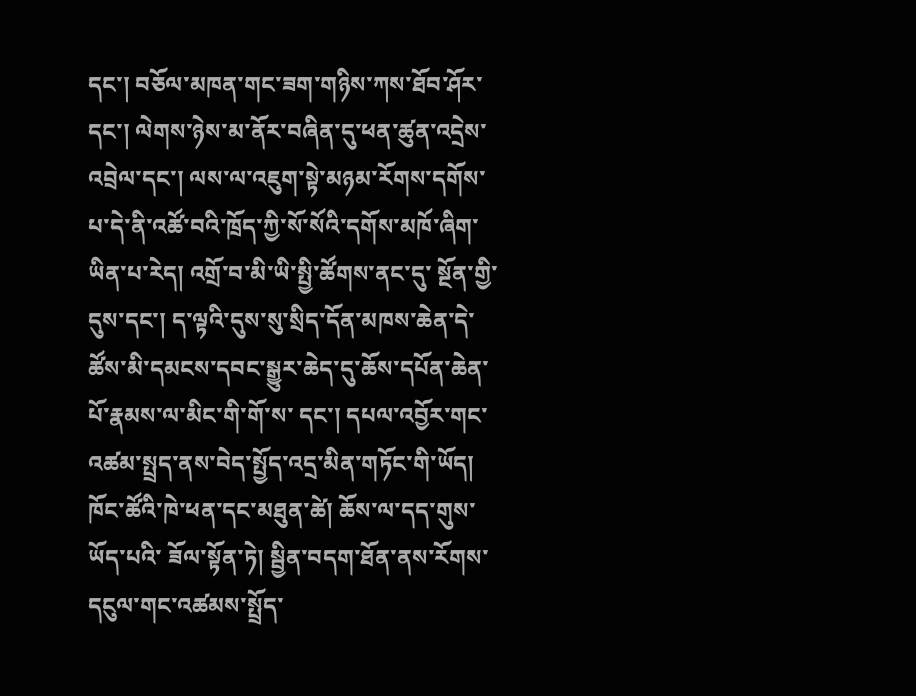དང་། བཅོལ་མཁན་གང་ཟག་གཉིས་ཀས་ཐོབ་ཤོར་དང་། ལེགས་ཉེས་མ་ནོར་བཞིན་དུ་ཕན་ཚུན་འདྲེས་འབྲེལ་དང་། ལས་ལ་འཇུག་སྟེ་མཉམ་རོགས་དགོས་པ་དེ་ནི་འཚོ་བའི་ཁྲོད་ཀྱི་སོ་སོའི་དགོས་མཁོ་ཞིག་ཡིན་པ་རེད། འགྲོ་བ་མི་ཡི་སྤྱི་ཚོགས་ནང་དུ་ སྔོན་གྱི་དུས་དང་། ད་ལྟའི་དུས་སུ་སྲིད་དོན་མཁས་ཆེན་དེ་ཚོས་མི་དམངས་དབང་སྒྱུར་ཆེད་དུ་ཆོས་དཔོན་ཆེན་པོ་རྣམས་ལ་མིང་གི་གོ་ས་ དང་། དཔལ་འབྱོར་གང་འཚམ་སྤྲད་ནས་བེད་སྤྱོད་འདྲ་མིན་གཏོང་གི་ཡོད། ཁོང་ཚོའི་ཁེ་ཕན་དང་མཐུན་ཚེ། ཆོས་ལ་དད་གུས་ཡོད་པའི་ ཟོལ་སྟོན་ཏེ། སྦྱིན་བདག་ཐོན་ནས་རོགས་དངུལ་གང་འཚམས་སྤྲོད་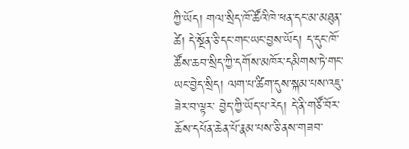ཀྱི་ཡོད། གལ་སྲིད་ཁོ་ཚོའི་ཁེ་ཕན་དང་མ་མཐུན་ཚེ། དེ་སྔོན་ཅི་དང་གང་ཡང་བྱས་ཡོད། ད་དུང་ཁོ་ཚོས་ཆབ་སྲིད་ཀྱི་དགོས་མཁོར་དམིགས་ཏེ་གང་ཡང་བྱེད་སྲིད། ལག་པ་ཚིག་དུས་སྐམ་པས་འཇུ་ཟེར་བ་ལྟར་ བྱེད་ཀྱི་ཡོད་པ་རེད། དེ་ནི་གཙོ་བོར་ཆོས་དཔོན་ཆེན་པོ་རྣམ་པས་ཅི་ནས་གཟབ་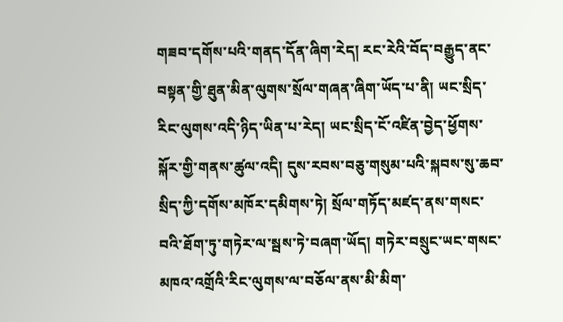གཟབ་དགོས་པའི་གནད་དོན་ཞིག་རེད། རང་རེའི་བོད་བརྒྱུད་ནང་བསྟན་གྱི་ཐུན་མིན་ལུགས་སྲོལ་གཞན་ཞིག་ཡོད་པ་ནི། ཡང་སྲིད་རིང་ལུགས་འདི་ཉིད་ཡིན་པ་རེད། ཡང་སྲིད་ངོ་འཛིན་བྱེད་ཕྱོགས་སྐོར་གྱི་གནས་ཚུལ་འདི། དུས་རབས་བཅུ་གསུམ་པའི་སྐབས་སུ་ཆབ་སྲིད་ཀྱི་དགོས་མཁོར་དམིགས་ཏེ། སྲོལ་གཏོད་མཛད་ནས་གསང་བའི་ཐོག་ཏུ་གཏེར་ལ་སྦས་ཏེ་བཞག་ཡོད། གཏེར་བསྲུང་ཡང་གསང་མཁའ་འགྲོའི་རིང་ལུགས་ལ་བཅོལ་ནས་མི་མིག་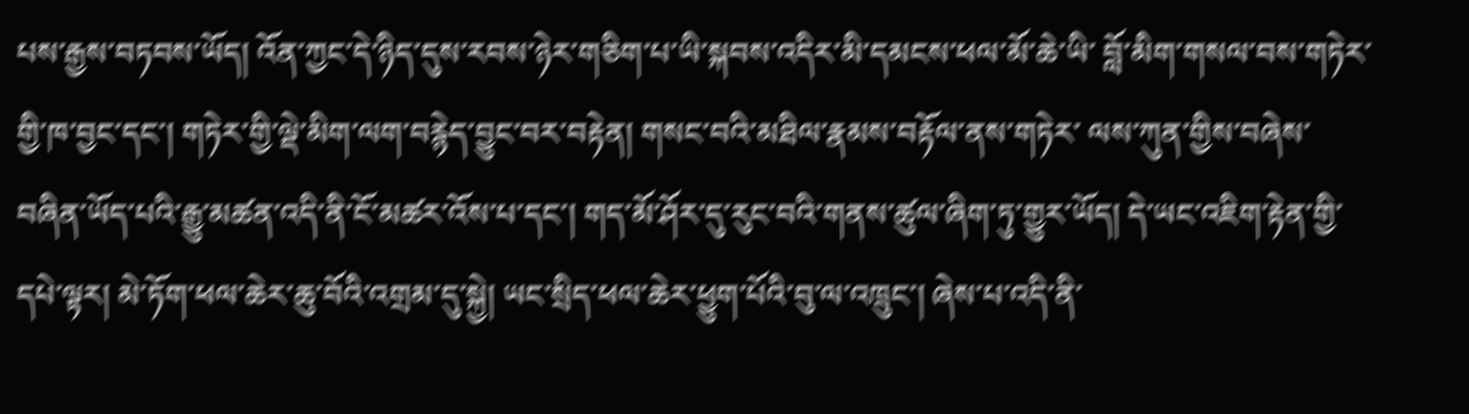པས་རྒྱས་བཏབས་ཡོད། འོན་ཀྱང་དེ་ཉིད་དུས་རབས་ཉེར་གཅིག་པ་ཡི་སྐབས་འདིར་མི་དམངས་ཕལ་མོ་ཆེ་ཡི་ བློ་མིག་གསལ་བས་གཏེར་གྱི་ཁ་བྱང་དང་། གཏེར་གྱི་ལྡེ་མིག་ལག་བརྙེད་བྱུང་བར་བརྟེན། གསང་བའི་མཐིལ་རྣམས་བརྟོལ་ནས་གཏེར་ ལས་ཀུན་གྱིས་བཞེས་བཞིན་ཡོད་པའི་རྒྱུ་མཚན་འདི་ནི་ངོ་མཚར་འོས་པ་དང་། གད་མོ་ཤོར་དུ་རུང་བའི་གནས་ཚུལ་ཞིག་ཏུ་གྱུར་ཡོད། དེ་ཡང་འཇིག་རྟེན་གྱི་དཔེ་ལྟར། མེ་ཏོག་ཕལ་ཆེར་ཆུ་བོའི་འགྲམ་དུ་སྐྱེ། ཡང་སྲིད་ཕལ་ཆེར་ཕྱུག་པོའི་བུ་ལ་འཁྲུང་། ཞེས་པ་འདི་ནི་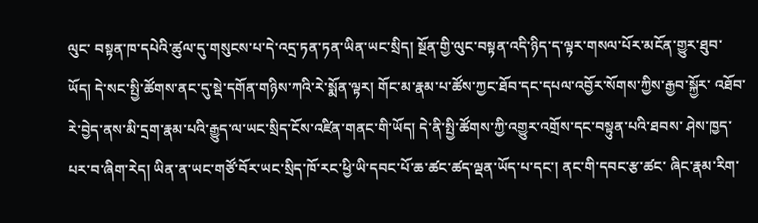ལུང་ བསྟན་ཁ་དཔེའི་ཚུལ་དུ་གསུངས་པ་དེ་འདྲ་ཏན་ཏན་ཡིན་ཡང་སྲིད། སྔོན་གྱི་ལུང་བསྟན་འདི་ཉིད་ད་ལྟར་གསལ་པོར་མངོན་གྱུར་ཐུབ་ ཡོད། དེ་སང་སྤྱི་ཚོགས་ནང་དུ་སྡེ་དགོན་གཉིས་ཀའི་རེ་སྨོན་ལྟར། གོང་མ་རྣམ་པ་ཚོས་ཀྱང་ཐོབ་དང་དཔལ་འབྱོར་སོགས་ཀྱིས་རྒྱབ་སྐྱོར་ འཐོབ་རེ་བྱེད་ནས་མི་དྲག་རྣམ་པའི་རྒྱུད་ལ་ཡང་སྲིད་ངོས་འཛིན་གནང་གི་ཡོད། དེ་ནི་སྤྱི་ཚོགས་ཀྱི་འགྱུར་འགྲོས་དང་བསྟུན་པའི་ཐབས་ ཤེས་ཁྱད་པར་བ་ཞིག་རེད། ཡིན་ན་ཡང་གཙོ་བོར་ཡང་སྲིད་ཁོ་རང་ཕྱི་ཡི་དབང་པོ་ཆ་ཚང་ཚད་ལྡན་ཡོད་པ་དང་། ནང་གི་དབང་རྩ་ཚང་ ཞིང་རྣམ་རིག་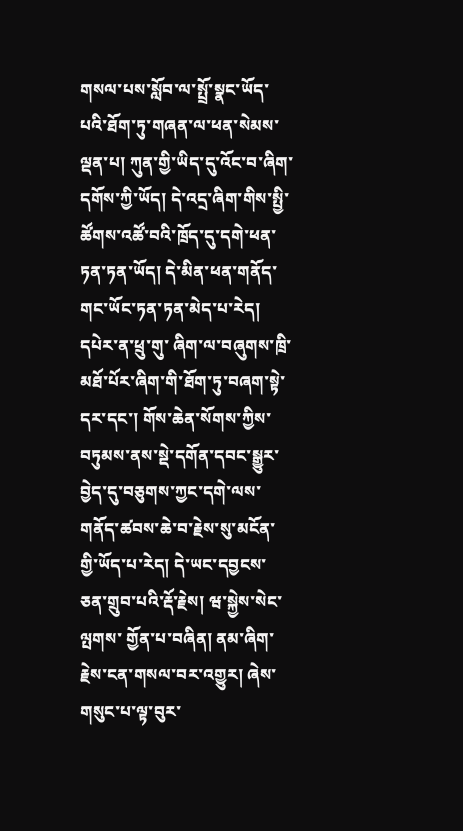གསལ་པས་སློབ་ལ་སྤྲོ་སྣང་ཡོད་པའི་ཐོག་ཏུ་གཞན་ལ་ཕན་སེམས་ལྡན་པ། ཀུན་གྱི་ཡིད་དུ་འོང་བ་ཞིག་དགོས་ཀྱི་ཡོད། དེ་འདྲ་ཞིག་གིས་སྤྱི་ཚོགས་འཚོ་བའི་ཁྲོད་དུ་དགེ་ཕན་ཏན་ཏན་ཡོད། དེ་མིན་ཕན་གནོད་གང་ཡོང་ཏན་ཏན་མེད་པ་རེད། དཔེར་ན་ཕྲུ་གུ་ ཞིག་ལ་བཞུགས་ཁྲི་མཐོ་པོར་ཞིག་གི་ཐོག་ཏུ་བཞག་སྟེ་དར་དང་། གོས་ཆེན་སོགས་ཀྱིས་བཏུམས་ནས་སྡེ་དགོན་དབང་སྒྱུར་བྱེད་དུ་བཅུགས་ཀྱང་དགེ་ལས་གནོད་ཚབས་ཆེ་བ་རྗེས་སུ་མངོན་གྱི་ཡོད་པ་རེད། དེ་ཡང་དབྱངས་ཅན་གྲུབ་པའི་རྡོ་རྗེས། ཝ་སྐྱེས་སེང་ལྤགས་ གྱོན་པ་བཞིན། ནམ་ཞིག་རྗེས་ངན་གསལ་བར་འགྱུར། ཞེས་གསུང་པ་ལྟ་བུར་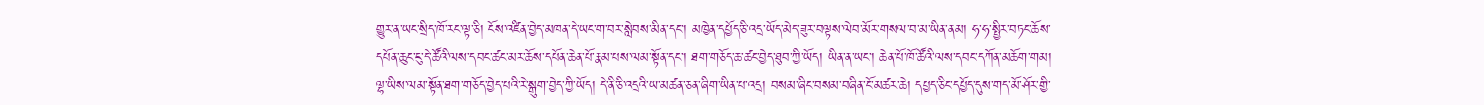གྱུར་ན་ཡང་སྲིད་ཁོ་རང་ལྟ་ཅི། ངོས་འཛིན་བྱེད་མཁན་དེ་ཡང་ག་བར་སླེབས་མིན་དང་། མཁྱེན་དཔྱོད་ཅི་འདྲ་ཡོད་མེད་ཟུར་བལྟས་ལེབ་མོར་གསལ་བ་མ་ཡིན་ནམ། ཧ་ཧ་སྤྱིར་བཏང་ཆོས་དཔོན་ཆུང་ངུ་དེ་ཚོའི་ལས་དབང་ཚང་མར་ཆོས་དཔོན་ཆེན་པོ་རྣམ་པས་ལམ་སྟོན་དང་། ཐག་གཅོད་ཆ་ཚང་བྱེད་ཐུབ་ཀྱི་ཡོད། ཡིན་ན་ཡང་། ཆེན་པོ་ཁོ་ཚོའི་ལས་དབང་དཀོན་མཆོག་གམ། ལྷ་ཡིས་ལམ་སྟོན་ཐག་གཅོད་བྱེད་པའི་རེ་སྒུག་བྱེད་ཀྱི་ཡོད། དེ་ནི་ཅི་འདྲའི་ཡ་མཚན་ཅན་ཞིག་ཡིན་པ་འདྲ། བསམ་ཞིང་བསམ་བཞིན་ངོ་མཚར་ཆེ། དཔྱད་ཅིང་དཔྱོད་དུས་གད་མོ་ཤོར་གྱི་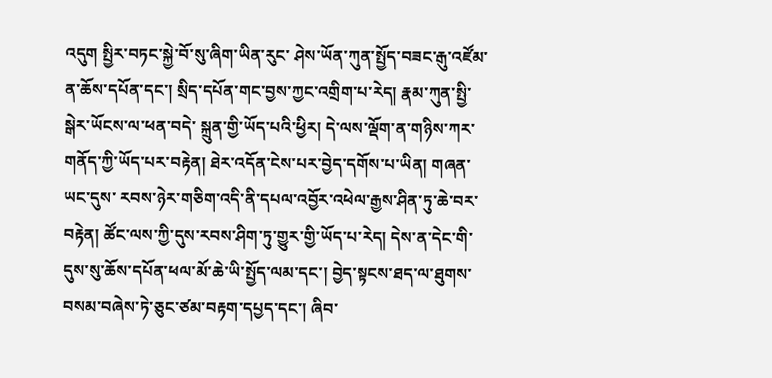འདུག སྤྱིར་བཏང་སྐྱེ་བོ་སུ་ཞིག་ཡིན་རུང་ ཤེས་ཡོན་ཀུན་སྤྱོད་བཟང་རྒུ་འཛོམ་ན་ཆོས་དཔོན་དང་། སྲིད་དཔོན་གང་བྱས་ཀྱང་འགྲིག་པ་རེད། རྣམ་ཀུན་སྤྱི་སྒེར་ཡོངས་ལ་ཕན་བདེ་ སྐྲུན་གྱི་ཡོད་པའི་ཕྱིར། དེ་ལས་ལྡོག་ན་གཉིས་ཀར་གནོད་ཀྱི་ཡོད་པར་བརྟེན། ཐེར་འདོན་ངེས་པར་བྱེད་དགོས་པ་ཡིན། གཞན་ཡང་དུས་ རབས་ཉེར་གཅིག་འདི་ནི་དཔལ་འབྱོར་འཕེལ་རྒྱས་ཤིན་ཏུ་ཆེ་བར་བརྟེན། ཚོང་ལས་ཀྱི་དུས་རབས་ཤིག་ཏུ་གྱུར་གྱི་ཡོད་པ་རེད། དེས་ན་དེང་གི་དུས་སུ་ཆོས་དཔོན་ཕལ་མོ་ཆེ་ཡི་སྤྱོད་ལམ་དང་། བྱེད་སྟངས་ཐད་ལ་ཐུགས་བསམ་བཞེས་ཏེ་ཅུང་ཙམ་བརྟག་དཔྱད་དང་། ཞིབ་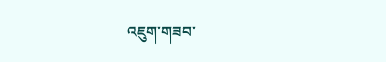འཇུག་གཟབ་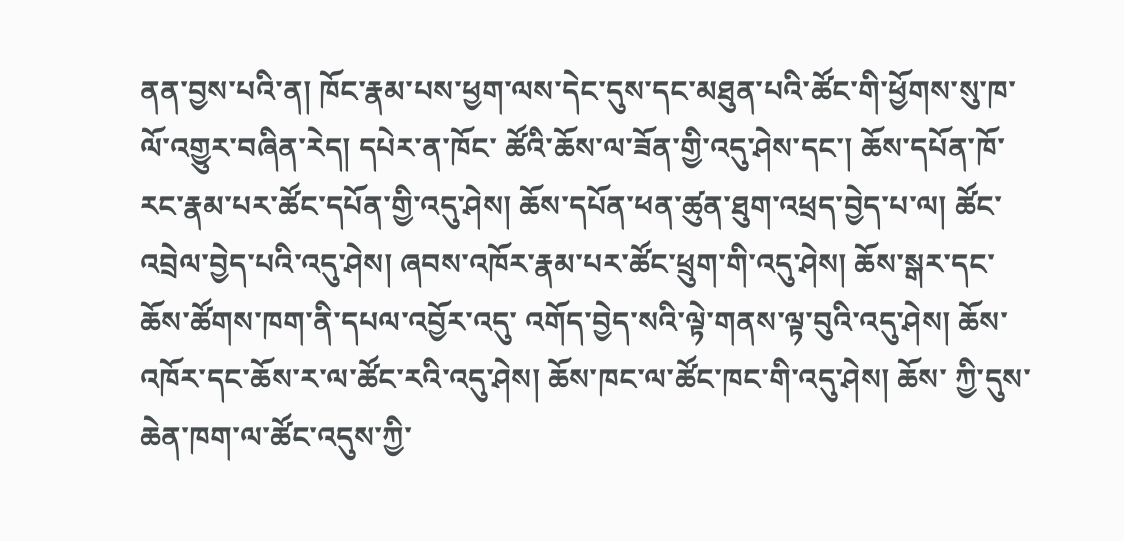ནན་བྱས་པའི་ན། ཁོང་རྣམ་པས་ཕྱག་ལས་དེང་དུས་དང་མཐུན་པའི་ཚོང་གི་ཕྱོགས་སུ་ཁ་ལོ་འགྱུར་བཞིན་རེད། དཔེར་ན་ཁོང་ ཚོའི་ཆོས་ལ་ཟོན་གྱི་འདུ་ཤེས་དང་། ཆོས་དཔོན་ཁོ་རང་རྣམ་པར་ཚོང་དཔོན་གྱི་འདུ་ཤེས། ཆོས་དཔོན་ཕན་ཚུན་ཐུག་འཕྲད་བྱེད་པ་ལ། ཚོང་འབྲེལ་བྱེད་པའི་འདུ་ཤེས། ཞབས་འཁོར་རྣམ་པར་ཚོང་ཕྲུག་གི་འདུ་ཤེས། ཆོས་སྒར་དང་ཆོས་ཚོགས་ཁག་ནི་དཔལ་འབྱོར་འདུ་ འགོད་བྱེད་སའི་ལྟེ་གནས་ལྟ་བུའི་འདུ་ཤེས། ཆོས་འཁོར་དང་ཆོས་ར་ལ་ཚོང་རའི་འདུ་ཤེས། ཆོས་ཁང་ལ་ཚོང་ཁང་གི་འདུ་ཤེས། ཆོས་ ཀྱི་དུས་ཆེན་ཁག་ལ་ཚོང་འདུས་ཀྱི་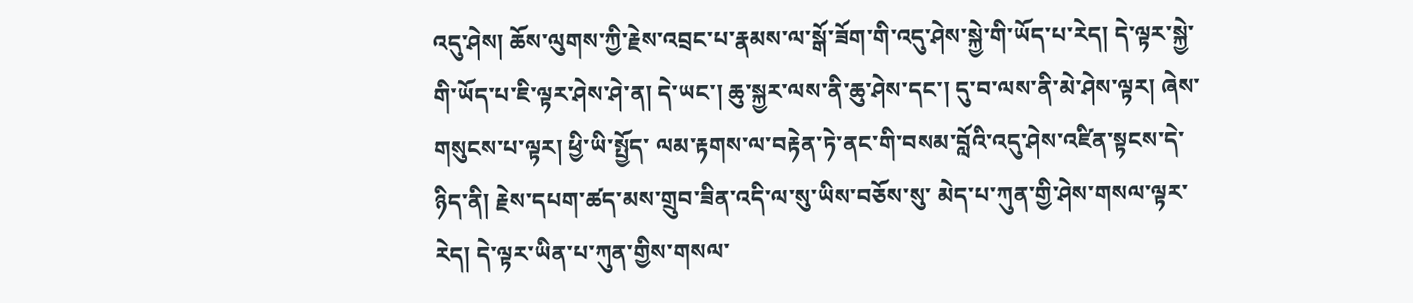འདུ་ཤེས། ཆོས་ལུགས་ཀྱི་རྗེས་འབྲང་པ་རྣམས་ལ་སྒོ་ཟོག་གི་འདུ་ཤེས་སྐྱེ་གི་ཡོད་པ་རེད། དེ་ལྟར་སྐྱེ་གི་ཡོད་པ་ཇི་ལྟར་ཤེས་ཤེ་ན། དེ་ཡང་། ཆུ་སྐྱར་ལས་ནི་ཆུ་ཤེས་དང་། དུ་བ་ལས་ནི་མེ་ཤེས་ལྟར། ཞེས་གསུངས་པ་ལྟར། ཕྱི་ཡི་སྤྱོད་ ལམ་རྟགས་ལ་བརྟེན་ཏེ་ནང་གི་བསམ་བློའི་འདུ་ཤེས་འཛིན་སྟངས་དེ་ཉིད་ནི། རྗེས་དཔག་ཚད་མས་གྲུབ་ཟིན་འདི་ལ་སུ་ཡིས་བཅོས་སུ་ མེད་པ་ཀུན་གྱི་ཤེས་གསལ་ལྟར་རེད། དེ་ལྟར་ཡིན་པ་ཀུན་གྱིས་གསལ་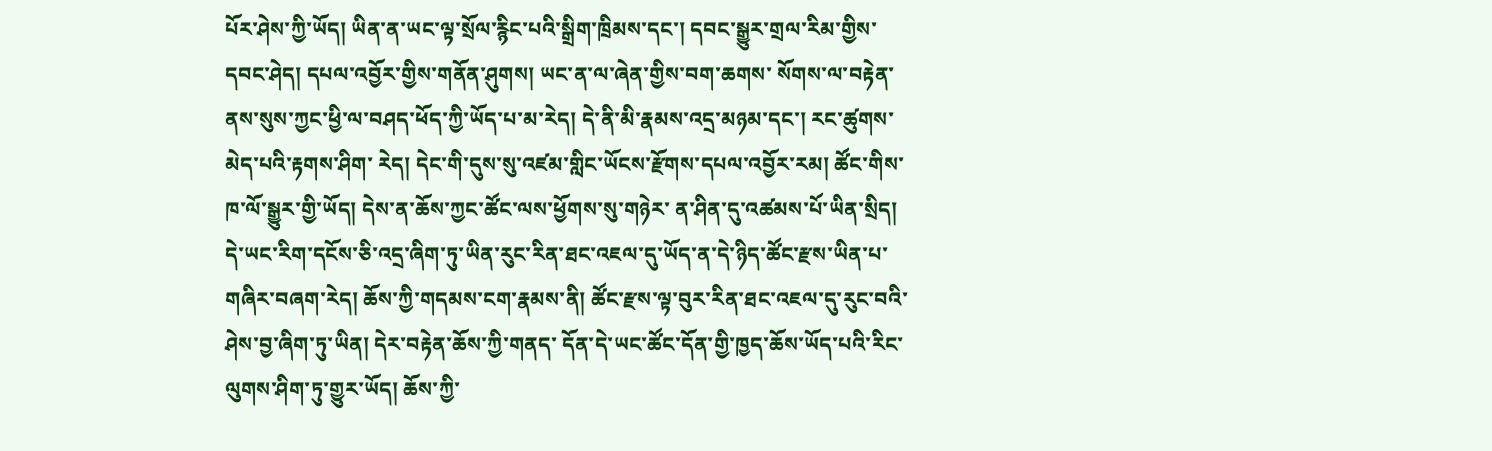པོར་ཤེས་ཀྱི་ཡོད། ཡིན་ན་ཡང་ལྟ་སྲོལ་རྙིང་པའི་སྒྲིག་ཁྲིམས་དང་། དབང་སྒྱུར་གྲལ་རིམ་གྱིས་དབང་ཤེད། དཔལ་འབྱོར་གྱིས་གནོན་ཤུགས། ཡང་ན་ལ་ཞེན་གྱིས་བག་ཆགས་ སོགས་ལ་བརྟེན་ནས་སུས་ཀྱང་ཕྱི་ལ་བཤད་ཕོད་ཀྱི་ཡོད་པ་མ་རེད། དེ་ནི་མི་རྣམས་འདྲ་མཉམ་དང་། རང་ཚུགས་མེད་པའི་རྟགས་ཤིག་ རེད། དེང་གི་དུས་སུ་འཛམ་གླིང་ཡོངས་རྫོགས་དཔལ་འབྱོར་རམ། ཚོང་གིས་ཁ་ལོ་སྒྱུར་གྱི་ཡོད། དེས་ན་ཆོས་ཀྱང་ཚོང་ལས་ཕྱོགས་སུ་གཉེར་ ན་ཤིན་དུ་འཚམས་པོ་ཡིན་སྲིད། དེ་ཡང་རིག་དངོས་ཅི་འདྲ་ཞིག་ཏུ་ཡིན་རུང་རིན་ཐང་འཇལ་དུ་ཡོད་ན་དེ་ཉིད་ཚོང་རྫས་ཡིན་པ་གཞིར་བཞག་རེད། ཆོས་ཀྱི་གདམས་ངག་རྣམས་ནི། ཚོང་རྫས་ལྟ་བུར་རིན་ཐང་འཇལ་དུ་རུང་བའི་ཤེས་བྱ་ཞིག་ཏུ་ཡིན། དེར་བརྟེན་ཆོས་ཀྱི་གནད་ དོན་དེ་ཡང་ཚོང་དོན་གྱི་ཁྱད་ཆོས་ཡོད་པའི་རིང་ལུགས་ཤིག་ཏུ་གྱུར་ཡོད། ཆོས་ཀྱི་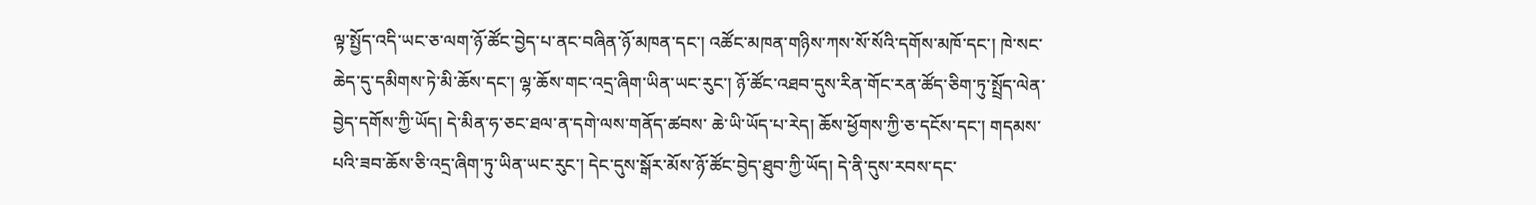ལྟ་སྤྱོད་འདི་ཡང་ཅ་ལག་ཉོ་ཚོང་བྱེད་པ་ནང་བཞིན་ཉོ་མཁན་དང་། འཚོང་མཁན་གཉིས་ཀས་སོ་སོའི་དགོས་མཁོ་དང་། ཁེ་སང་ཆེད་དུ་དམིགས་ཏེ་མི་ཆོས་དང་། ལྷ་ཆོས་གང་འདྲ་ཞིག་ཡིན་ཡང་རུང་། ཉོ་ཚོང་འཐབ་དུས་རིན་གོང་རན་ཚོད་ཅིག་ཏུ་སྤྲོད་ལེན་བྱེད་དགོས་ཀྱི་ཡོད། དེ་མིན་ཧ་ཅང་ཐལ་ན་དགེ་ལས་གནོད་ཚབས་ ཆེ་ཡི་ཡོད་པ་རེད། ཆོས་ཕྱོགས་ཀྱི་ཅ་དངོས་དང་། གདམས་པའི་ཟབ་ཆོས་ཅི་འདྲ་ཞིག་ཏུ་ཡིན་ཡང་རུང་། དེང་དུས་སྒོར་མོས་ཉོ་ཚོང་བྱེད་ཐུབ་ཀྱི་ཡོད། དེ་ནི་དུས་རབས་དང་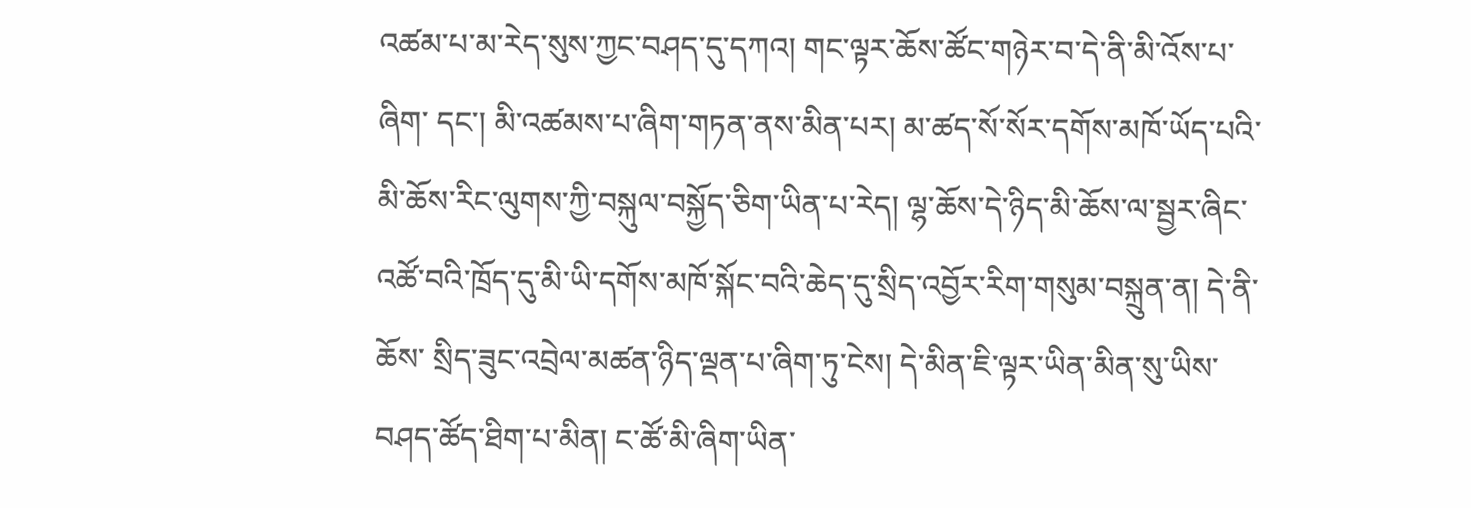འཚམ་པ་མ་རེད་སུས་ཀྱང་བཤད་དུ་དཀའ། གང་ལྟར་ཆོས་ཚོང་གཉེར་བ་དེ་ནི་མི་འོས་པ་ཞིག་ དང་། མི་འཚམས་པ་ཞིག་གཏན་ནས་མིན་པར། མ་ཚད་སོ་སོར་དགོས་མཁོ་ཡོད་པའི་མི་ཆོས་རིང་ལུགས་ཀྱི་བསྐུལ་བསྐྱོད་ཅིག་ཡིན་པ་རེད། ལྷ་ཆོས་དེ་ཉིད་མི་ཆོས་ལ་སྦྱར་ཞིང་འཚོ་བའི་ཁྲོད་དུ་མི་ཡི་དགོས་མཁོ་སྐོང་བའི་ཆེད་དུ་སྲིད་འབྱོར་རིག་གསུམ་བསྐྲུན་ན། དེ་ནི་ཆོས་ སྲིད་ཟུང་འབྲེལ་མཚན་ཉིད་ལྡན་པ་ཞིག་ཏུ་ངེས། དེ་མིན་ཇི་ལྟར་ཡིན་མིན་སུ་ཡིས་བཤད་ཚོད་ཐིག་པ་མིན། ང་ཚོ་མི་ཞིག་ཡིན་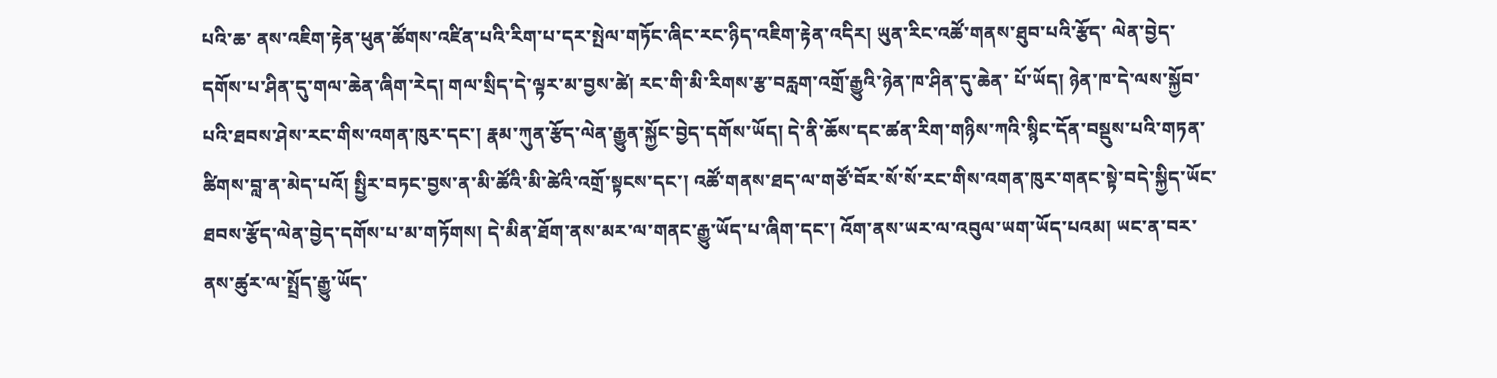པའི་ཆ་ ནས་འཇིག་རྟེན་ཕུན་ཚོགས་འཛིན་པའི་རིག་པ་དར་སྤེལ་གཏོང་ཞིང་རང་ཉིད་འཇིག་རྟེན་འདིར། ཡུན་རིང་འཚོ་གནས་ཐུབ་པའི་རྩོད་ ལེན་བྱེད་དགོས་པ་ཤིན་དུ་གལ་ཆེན་ཞིག་རེད། གལ་སྲིད་དེ་ལྟར་མ་བྱས་ཚེ། རང་གི་མི་རིགས་རྩ་བརླག་འགྲོ་རྒྱུའི་ཉེན་ཁ་ཤིན་དུ་ཆེན་ པོ་ཡོད། ཉེན་ཁ་དེ་ལས་སྐྱོབ་པའི་ཐབས་ཤེས་རང་གིས་འགན་ཁུར་དང་། རྣམ་ཀུན་རྩོད་ལེན་རྒྱུན་སྐྱོང་བྱེད་དགོས་ཡོད། དེ་ནི་ཆོས་དང་ཚན་རིག་གཉིས་ཀའི་སྙིང་དོན་བསྡུས་པའི་གཏན་ཚིགས་བླ་ན་མེད་པའོ། སྤྱིར་བཏང་བྱས་ན་མི་ཚོའི་མི་ཚེའི་འགྲོ་སྟངས་དང་། འཚོ་གནས་ཐད་ལ་གཙོ་བོར་སོ་སོ་རང་གིས་འགན་ཁུར་གནང་སྟེ་བདེ་སྐྱིད་ཡོང་ཐབས་རྩོད་ལེན་བྱེད་དགོས་པ་མ་གཏོགས། དེ་མིན་ཐོག་ནས་མར་ལ་གནང་རྒྱུ་ཡོད་པ་ཞིག་དང་། འོག་ནས་ཡར་ལ་འབུལ་ཡག་ཡོད་པའམ། ཡང་ན་བར་ནས་ཚུར་ལ་སྤྲོད་རྒྱུ་ཡོད་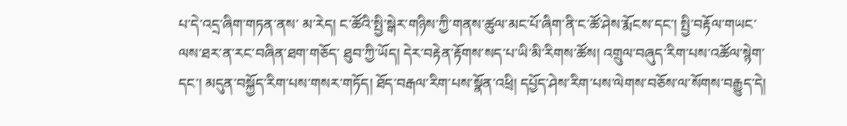པ་དེ་འདྲ་ཞིག་གཏན་ནས་ མ་རེད། ང་ཚོའི་སྤྱི་སྒེར་གཉིས་ཀྱི་གནས་ཚུལ་མང་པོ་ཞིག་ནི་ང་ཚོ་ཤེས་རྨོངས་དང་། སྤྱི་བརྟོལ་གཡང་ལས་ཐར་ན་རང་བཞིན་ཐག་གཅོད་ ཐུབ་ཀྱི་ཡོད། དེར་བརྟེན་རྟོགས་སད་པ་ཡི་མི་རིགས་ཚོས། འགྲུལ་བཞུད་རིག་པས་འཚོལ་སྙེག་དང་། མདུན་བསྐྱོད་རིག་པས་གསར་གཏོད། ཐོད་བརྒལ་རིག་པས་སྣོན་འཕྲི། དཔྱོད་ཤེས་རིག་པས་ལེགས་བཅོས་ལ་སོགས་བརྒྱུད་དེ།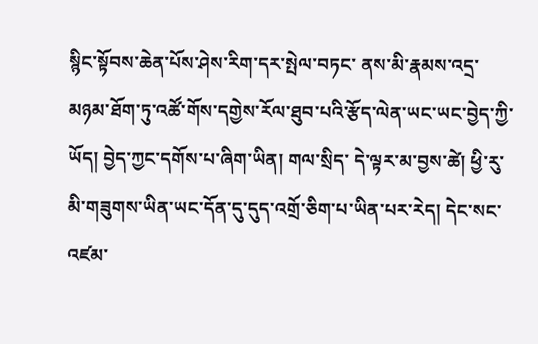སྙིང་སྟོབས་ཆེན་པོས་ཤེས་རིག་དར་སྤེལ་བཏང་ ནས་མི་རྣམས་འདྲ་མཉམ་ཐོག་ཏུ་འཚོ་གོས་དགྱེས་རོལ་ཐུབ་པའི་རྩོད་ལེན་ཡང་ཡང་བྱེད་ཀྱི་ཡོད། བྱེད་ཀྱང་དགོས་པ་ཞིག་ཡིན། གལ་སྲིད་ དེ་ལྟར་མ་བྱས་ཚེ། ཕྱི་རུ་མི་གཟུགས་ཡིན་ཡང་དོན་དུ་དུད་འགྲོ་ཅིག་པ་ཡིན་པར་རེད། དེང་སང་འཛམ་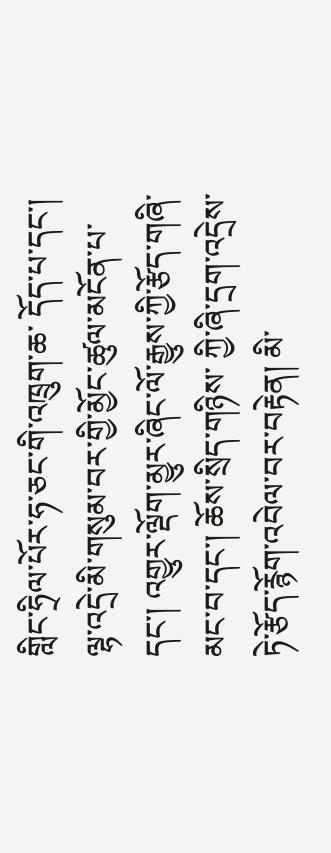གླིང་ཧྲིལ་པོར་ཧ་ཅང་གི་འཁྲུག་ཆ་ དོད་པ་དང་། ལྷ་འདྲེ་མི་གསུམ་བར་གྱི་མྱོང་ཚུལ་མངོན་པ་དང་། འགྱུར་ལྡོག་མྱུར་ཞིང་ལོ་རྒྱུས་ཀྱི་རྩོད་གཞི་མང་བ་དང་། ཆོས་སྲིད་གཉིས་ ཀྱི་ཞི་དྲག་འདྲེས་ཏེ་རྩོད་རྙོག་འབེལ་བར་བརྟེན། མི་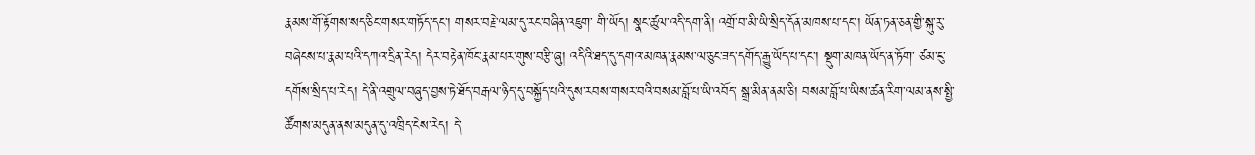རྣམས་གོ་རྟོགས་སད་ཅིང་གསར་གཏོད་དང་། གསར་བརྗེ་ལམ་དུ་རང་བཞིན་འཇུག་ གི་ཡོད། སྣང་ཚུལ་འདི་དག་ནི། འགྲོ་བ་མི་ཡི་སྲིད་དོན་མཁས་པ་དང་། ཡོན་ཏན་ཅན་གྱི་སྐུ་རུ་བཞེངས་པ་རྣམ་པའི་དཀའ་དྲིན་རེད། དེར་བརྟེན་ཁོང་རྣམ་པར་གུས་བརྩི་ཞུ། འདིའི་ཐད་དུ་དགའ་མཁན་རྣམས་ལ་ཅུང་ཟད་དགོད་རྒྱུ་ཡོད་པ་དང་། སྡུག་མཁན་ཡོད་ན་ཏོག་ ཙམ་ངུ་དགོས་སྲིད་པ་རེད། དེ་ནི་འགྲུལ་བཞུད་བྱས་ཏེ་ཐོད་བརྒལ་ཉིད་དུ་བསྐྱོད་པའི་དུས་རབས་གསར་བའི་བསམ་བློ་པ་ཡི་འབོད་ སྒྲ་མིན་ནམ་ཅི། བསམ་བློ་པ་ཡིས་ཚན་རིག་ལམ་ནས་སྤྱི་ཚོགས་མདུན་ནས་མདུན་དུ་འཁྲིད་ངེས་རེད། དེ་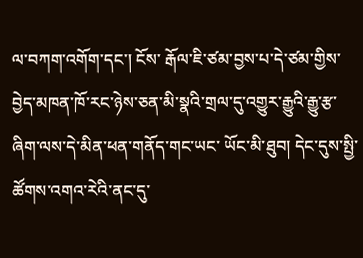ལ་བཀག་འགོག་དང་། ངོས་ རྒོལ་ཇི་ཙམ་བྱས་པ་དེ་ཙམ་གྱིས་བྱེད་མཁན་ཁོ་རང་ཉེས་ཅན་མི་སྣའི་གྲལ་དུ་འགྱུར་རྒྱུའི་རྒྱུ་རྩ་ཞིག་ལས་དེ་མིན་ཕན་གནོད་གང་ཡང་ ཡོང་མི་ཐུབ། དེང་དུས་སྤྱི་ཚོགས་འགའ་རེའི་ནང་དུ་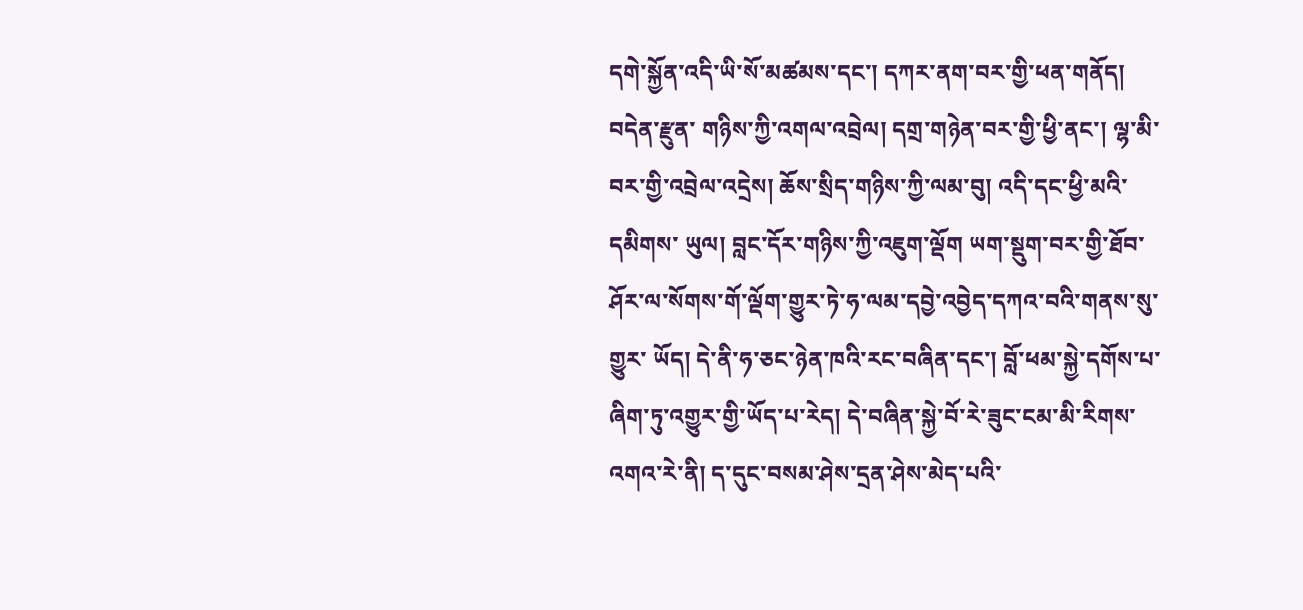དགེ་སྐྱོན་འདི་ཡི་སོ་མཚམས་དང་། དཀར་ནག་བར་གྱི་ཕན་གནོད། བདེན་རྫུན་ གཉིས་ཀྱི་འགལ་འབྲེལ། དགྲ་གཉེན་བར་གྱི་ཕྱི་ནང་། ལྷ་མི་བར་གྱི་འབྲེལ་འདྲེས། ཆོས་སྲིད་གཉིས་ཀྱི་ལམ་བུ། འདི་དང་ཕྱི་མའི་དམིགས་ ཡུལ། བླང་དོར་གཉིས་ཀྱི་འཇུག་ལྡོག ཡག་སྡུག་བར་གྱི་ཐོབ་ཤོར་ལ་སོགས་གོ་ལྡོག་གྱུར་ཏེ་ཧ་ལམ་དབྱེ་འབྱེད་དཀའ་བའི་གནས་སུ་གྱུར་ ཡོད། དེ་ནི་ཧ་ཅང་ཉེན་ཁའི་རང་བཞིན་དང་། བློ་ཕམ་སྐྱེ་དགོས་པ་ཞིག་ཏུ་འགྱུར་གྱི་ཡོད་པ་རེད། དེ་བཞིན་སྐྱེ་བོ་རེ་ཟུང་ངམ་མི་རིགས་འགའ་རེ་ནི། ད་དུང་བསམ་ཤེས་དྲན་ཤེས་མེད་པའི་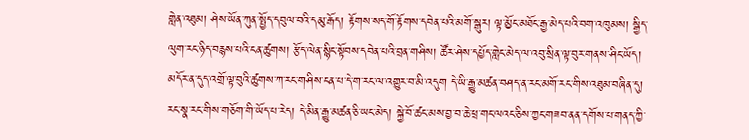གླེན་འཐུམ། ཤེས་ཡོན་ཀུན་སྤྱོད་དབུལ་བའི་དམུ་རྒོད། རྟོགས་སད་གོ་རྟོགས་དབེན་པའི་མགོ་སྒུར། ལྟ་མྱོང་མཐོང་རྒྱ་མེད་པའི་བག་འཁུམས། སྒྱིད་ལུག་རང་ཉིད་བརྙས་པའི་ངན་ཚུགས། རྩོད་ལེན་སྙིང་སྟོབས་དབེན་པའི་བྲན་གཤིས། ཚོར་ཤེས་དཔྱོད་གླེང་མེད་ལ་འབུ་སྲིན་ལྟ་བུར་གནས་ཤིང་ཡོད། མདོར་ན་དུད་འགྲོ་ལྟ་བུའི་ཚུགས་ཀ་རང་གཤིས་ངན་པ་དེ་ག་རང་ལ་འགྱུར་བ་མི་འདུག དེ་ཡི་རྒྱུ་མཚན་བཤད་ན་རང་མགོ་རང་གིས་འཐུམ་བཞིན་དུ། རང་སྣ་རང་གིས་གཅོག་གི་ཡོད་པ་རེད། དེ་མིན་རྒྱུ་མཚན་ཅི་ཡང་མེད། སྐྱེ་བོ་ཚང་མས་བྱ་བ་ཆེ་ཕྲ་གང་ལའང་ཅིས་ཀྱང་གཟབ་ནན་དགོས་པ་གནད་ཀྱི་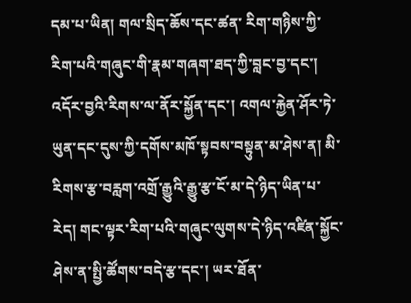དམ་པ་ཡིན། གལ་སྲིད་ཆོས་དང་ཚན་ རིག་གཉིས་ཀྱི་རིག་པའི་གཞུང་གི་རྣམ་གཞག་ཐད་ཀྱི་བླང་བྱ་དང་། འདོར་བྱའི་རིགས་ལ་ནོར་སྐྱོན་དང་། འགལ་རྐྱེན་ཤོར་ཏེ་ཡུན་དང་དུས་ཀྱི་དགོས་མཁོ་སྟབས་བསྟུན་མ་ཤེས་ན། མི་རིགས་རྩ་བརླག་འགྲོ་རྒྱུའི་རྒྱུ་རྩ་ངོ་མ་དེ་ཉིད་ཡིན་པ་རེད། གང་ལྟར་རིག་པའི་གཞུང་ལུགས་དེ་ཉིད་འཛིན་སྐྱོང་ཤེས་ན་སྤྱི་ཚོགས་བདེ་རྩ་དང་། ཡར་ཐོན་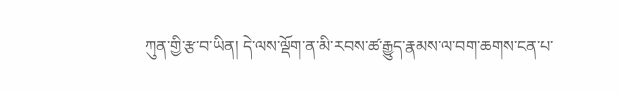ཀུན་གྱི་རྩ་བ་ཡིན། དེ་ལས་ལྡོག་ན་མི་རབས་ཚ་རྒྱུད་རྣམས་ལ་བག་ཆགས་ངན་པ་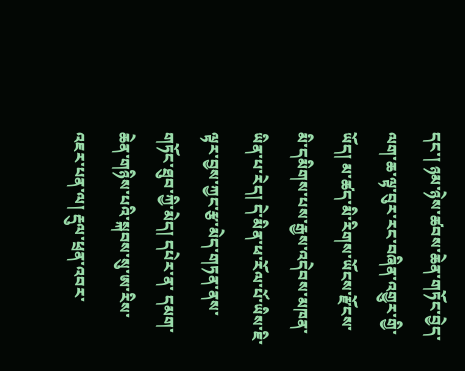དང་། ཉམ་ཉེས་ཚབས་ཆེན་གཏོང་བྱེད་ལག་ཆ་ལྟ་བུར་རང་བཞིན་འགྱུར་གྱི་ཡོད། མ་ཚད་མི་རིགས་ཡོངས་རྫོངས་མི་དམིགས་པས་རྒྱས་འདེབས་མཁན་ཡིན་པ་རེད། དེ་མིན་ཕ་རོལ་པོ་ཡིས་ཇི་ལྟར་བྱས་ཀྱང་རྩ་མེད་གཏན་ནས་གཏོང་ཐུབ་ཀྱི་མེད། དཔེར་ན་ དམག་ཆེན་གཉིས་པའི་སྐབས་སུ་ཨ་རིས་འཇར་པན་ལ། རྡུལ་ཕྲན་འབར་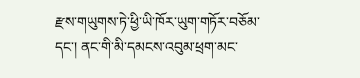རྫས་གཡུགས་ཏེ་ཕྱི་ཡི་ཁོར་ཡུག་གཏོར་བཅོམ་དང་། ནང་གི་མི་དམངས་འབུམ་ཕྲག་མང་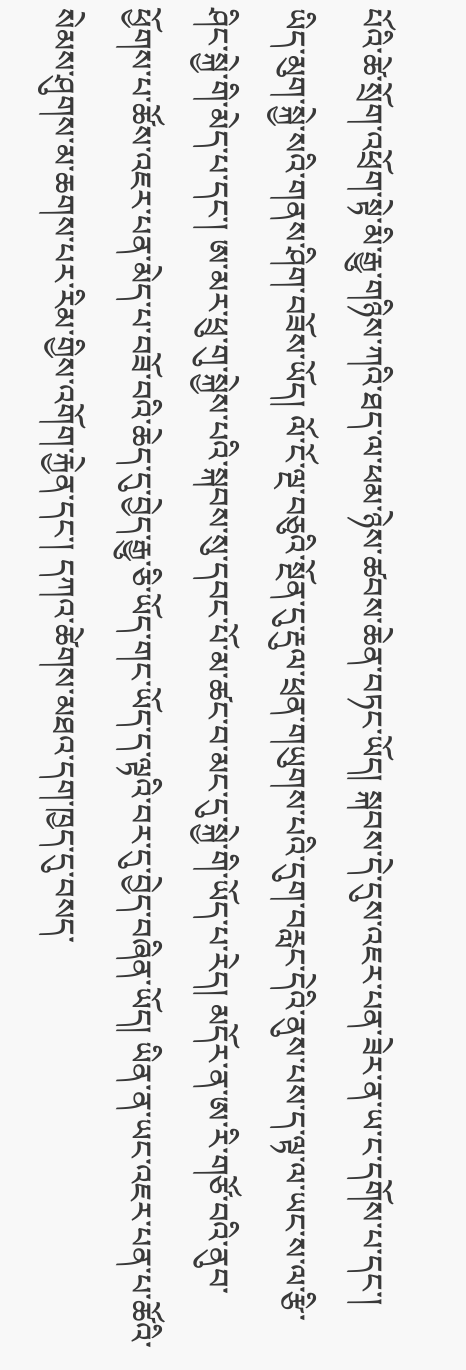པོའི་ཚེ་སྲོག་འཕྲོག་སྟེ་མི་རྒྱུ་གཉིས་ཀའི་ཐད་ལ་ཕམ་ཉེས་ཚབས་ཆེན་བཏང་ཡོད། སྐབས་དེ་དུས་འཇར་པན་ཟེར་ན་ཡ་ང་དགོས་པ་དང་། ཡིད་མུག་སྐྱེ་སའི་གནས་ཤིག་བཟོས་ཡོད། ལོ་ངོ་ལྔ་བཅུའི་སྔོན་དུ་རྡུལ་ཕྲན་གཡུགས་པའི་དུག་བརླང་དེའི་ནུས་པས་ད་ལྟ་ལ་ཡང་ས་ལ་རྩི་ཤིང་སྐྱེ་གི་མེད་པ་དང་། ཨ་མར་ཕྲུ་གུ་སྐྱེས་པའི་སྐབས་སུ་དབང་པོ་མ་ཚང་བ་མང་དུ་སྐྱེ་གི་ཡོད་པ་རེད། མདོར་ན་ཨ་རི་གཙོ་བའི་ནུབ་ཕྱོགས་པ་ཚོས་འཇར་པན་མེད་པ་བཟོ་བའི་ཆེད་དུ་བྱེད་རྒྱུ་ཅི་ཡོད་གང་ཡོད་ད་ལྟའི་བར་དུ་བྱེད་བཞིན་ཡོད། ཡིན་ན་ཡང་འཇར་པན་པ་ཚོའི་སེམས་ཤུགས་མ་ཆགས་པར་རིམ་གྱིས་འགོག་རྐྱེན་དང་། དཀའ་ཚེགས་མཐའ་དག་ཁྱད་དུ་བསད་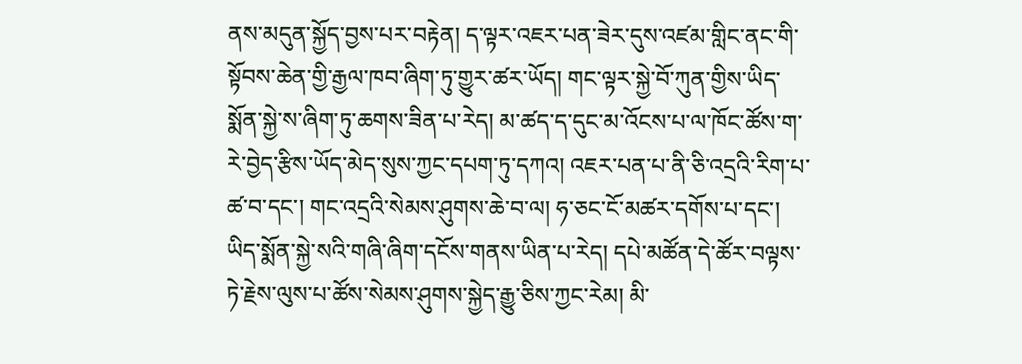ནས་མདུན་སྐྱོད་བྱས་པར་བརྟེན། ད་ལྟར་འཇར་པན་ཟེར་དུས་འཛམ་གླིང་ནང་གི་སྟོབས་ཆེན་གྱི་རྒྱལ་ཁབ་ཞིག་ཏུ་གྱུར་ཚར་ཡོད། གང་ལྟར་སྐྱེ་བོ་ཀུན་གྱིས་ཡིད་སྨོན་སྐྱེ་ས་ཞིག་ཏུ་ཆགས་ཟིན་པ་རེད། མ་ཚད་ད་དུང་མ་འོངས་པ་ལ་ཁོང་ཚོས་ག་རེ་བྱེད་རྩིས་ཡོད་མེད་སུས་ཀྱང་དཔག་ཏུ་དཀའ། འཇར་པན་པ་ནི་ཅི་འདྲའི་རིག་པ་ཚ་བ་དང་། གང་འདྲའི་སེམས་ཤུགས་ཆེ་བ་ལ། ཧ་ཅང་ངོ་མཚར་དགོས་པ་དང་། ཡིད་སྨོན་སྐྱེ་སའི་གཞི་ཞིག་དངོས་གནས་ཡིན་པ་རེད། དཔེ་མཚོན་དེ་ཚོར་བལྟས་ཏེ་རྗེས་ལུས་པ་ཚོས་སེམས་ཤུགས་སྐྱེད་རྒྱུ་ཅིས་ཀྱང་རེམ། མི་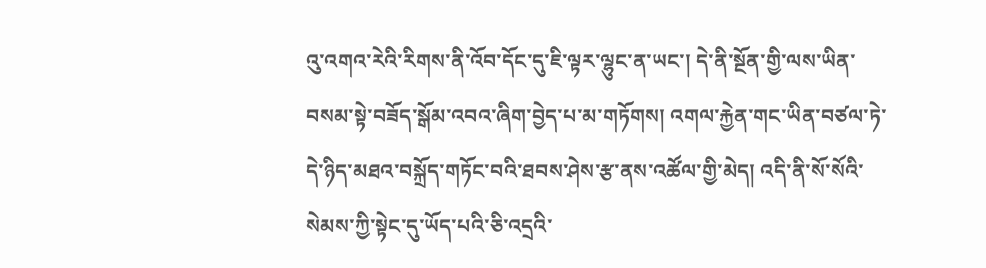འུ་འགའ་རེའི་རིགས་ནི་འོབ་དོང་དུ་ཇི་ལྟར་ལྷུང་ན་ཡང་། དེ་ནི་སྔོན་གྱི་ལས་ཡིན་བསམ་སྟེ་བཟོད་སྒོམ་འབའ་ཞིག་བྱེད་པ་མ་གཏོགས། འགལ་རྐྱེན་གང་ཡིན་བཙལ་ཏེ་དེ་ཉིད་མཐའ་བསྐྲོད་གཏོང་བའི་ཐབས་ཤེས་རྩ་ནས་འཚོལ་གྱི་མེད། འདི་ནི་སོ་སོའི་སེམས་ཀྱི་སྟེང་དུ་ཡོད་པའི་ཅི་འདྲའི་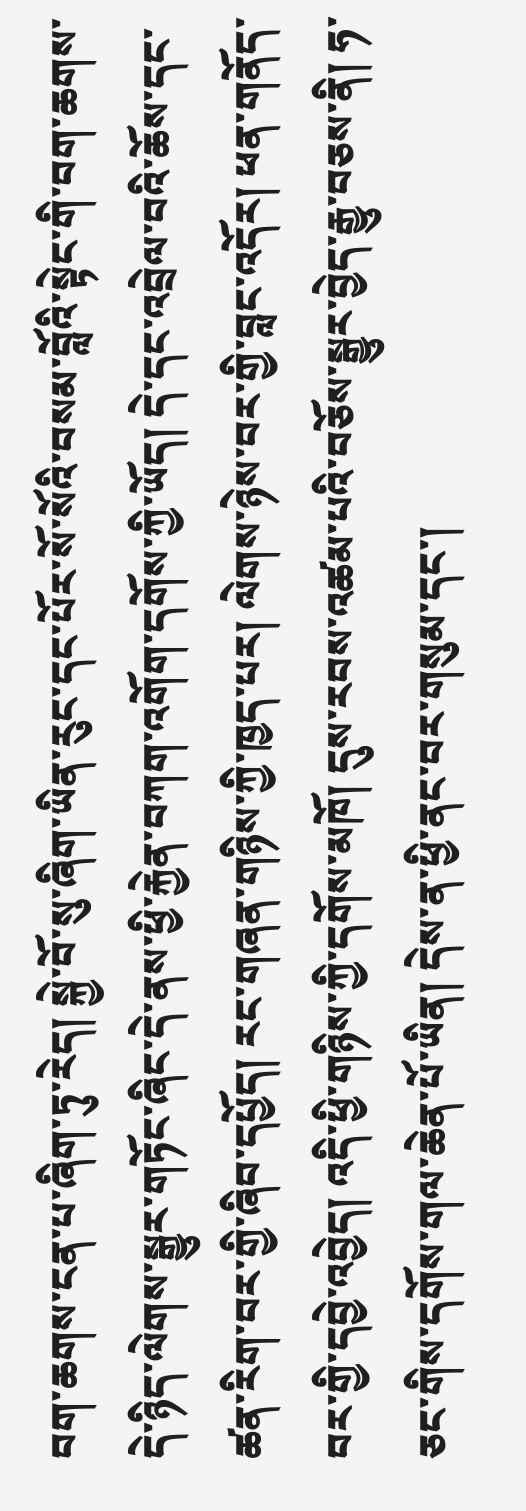བག་ཆགས་ངན་པ་ཞིག་ཏུ་རེད། སྐྱེ་བོ་སུ་ཞིག་ཡིན་རུང་དང་པོར་སོ་སོའི་བསམ་བློའི་སྟེང་གི་བག་ཆགས་དེ་ཉིད་ལེགས་སྒྱུར་གཏོང་ཞིང་དེ་ནས་ཕྱི་རྐྱེན་བཀག་འགོག་དགོས་ཀྱི་ཡོད། དེ་དང་འབྲེལ་བའི་ཆོས་དང་ཚན་རིག་བར་གྱི་ཞིབ་དཔྱོད། རང་གཞན་གཉིས་ཀྱི་ཁྱད་པར། ལེགས་ཉེས་བར་གྱི་བླང་འདོར། ཕན་གནོད་བར་གྱི་དབྱེ་འབྱེད། འདི་ཕྱི་གཉིས་ཀྱི་དགོས་མཁོ། དུས་རབས་འཚམ་པའི་བཅོས་སྒྱུར་བྱེད་རྒྱུ་བཅས་ནི། ཧ་ཅང་གིས་དགོས་གལ་ཆེན་པོ་ཡིན། དེས་ན་ཕྱི་ནང་བར་གསུམ་དང་།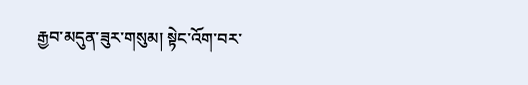རྒྱབ་མདུན་ཟུར་གསུམ། སྟེང་འོག་བར་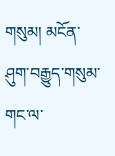གསུམ། མངོན་ཤུག་བརྒྱུད་གསུམ་གང་ལ་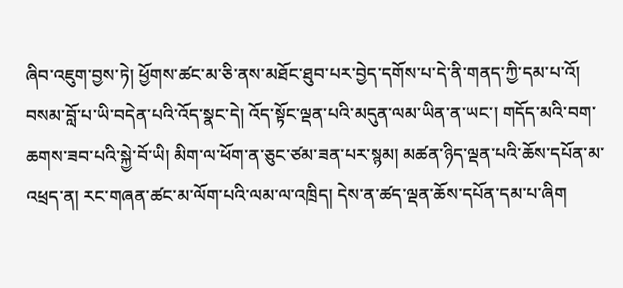ཞིབ་འཇུག་བྱས་ཏེ། ཕྱོགས་ཚང་མ་ཅི་ནས་མཐོང་ཐུབ་པར་བྱེད་དགོས་པ་དེ་ནི་གནད་ཀྱི་དམ་པ་འོ། བསམ་བློ་པ་ཡི་བདེན་པའི་འོད་སྣང་དེ། འོད་སྟོང་ལྡན་པའི་མདུན་ལམ་ཡིན་ན་ཡང་། གདོད་མའི་བག་ཆགས་ཟབ་པའི་སྐྱེ་བོ་ཡི། མིག་ལ་ཕོག་ན་ཅུང་ཙམ་ཟན་པར་སྙམ། མཚན་ཉིད་ལྡན་པའི་ཆོས་དཔོན་མ་འཕྲད་ན། རང་གཞན་ཚང་མ་ལོག་པའི་ལམ་ལ་འཁྲིད། དེས་ན་ཚད་ལྡན་ཆོས་དཔོན་དམ་པ་ཞིག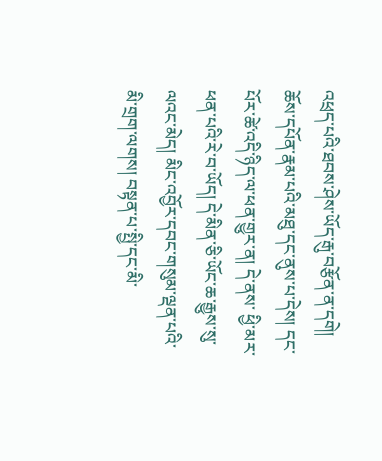འཕྲད་པའི་ཐབས་ཤེས་ཡོད་རྒུ་བརྩོན་ན་དགེ། ཆོས་དཔོན་རྣམ་པའི་མཐུ་དང་ནུས་པ་དེས། དང་པོར་ཚེ་འདི་ཉིད་ལ་ཕན་གྱུར་ན། དེ་ནས་ ཕྱི་མར་ཕན་པའི་རེ་བ་ཡོད། དེ་མིན་ཅི་ཡོང་ཆ་རྒྱུས་སུ་ལའང་མེད། མིང་འབྱོར་དབང་གསུམ་ལྡན་པའི་མི་གྲག་ལགས། བསྟན་པ་སྤྱི་དང་མི་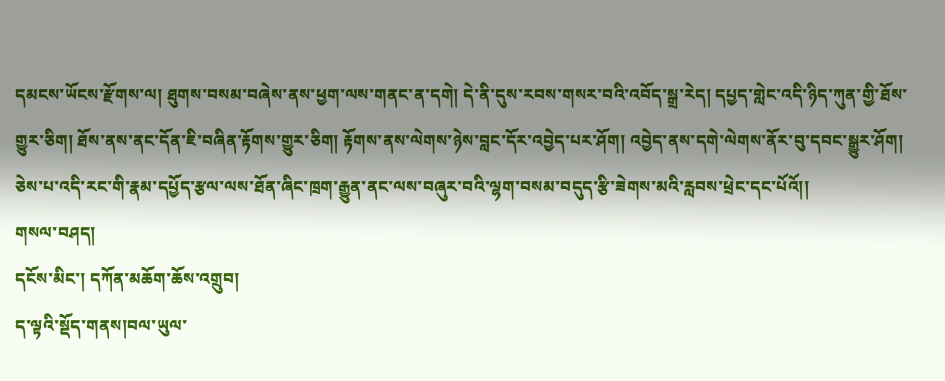དམངས་ཡོངས་རྫོགས་ལ། ཐུགས་བསམ་བཞེས་ནས་ཕྱག་ལས་གནང་ན་དགེ། དེ་ནི་དུས་རབས་གསར་བའི་འབོད་སྒྲ་རེད། དཔྱད་གླེང་འདི་ཉིད་ཀུན་གྱི་ཐོས་གྱུར་ཅིག། ཐོས་ནས་ནང་དོན་ཇི་བཞིན་རྟོགས་གྱུར་ཅིག། རྟོགས་ནས་ལེགས་ཉེས་བླང་དོར་འབྱེད་པར་ཤོག། འབྱེད་ནས་དགེ་ལེགས་ནོར་བུ་དབང་སྒྱུར་ཤོག། ཅེས་པ་འདི་རང་གི་རྣམ་དཔྱོད་རྩལ་ལས་ཐོན་ཞིང་ཁྲག་རྒྱུན་ནང་ལས་བཞུར་བའི་ལྷག་བསམ་བདུད་རྩི་ཟེགས་མའི་རླབས་ཕྲེང་དང་པོའོ།།
གསལ་བཤད།
དངོས་མིང་། དཀོན་མཆོག་ཆོས་འགྲུབ།
ད་ལྟའི་སྡོད་གནས།བལ་ཡུལ་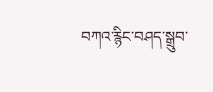བཀའ་རྙིང་བཤད་སྒྲུབ་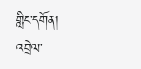གླིང་དགོན།
འབྲེལ་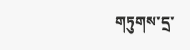གཏུགས་དྲ་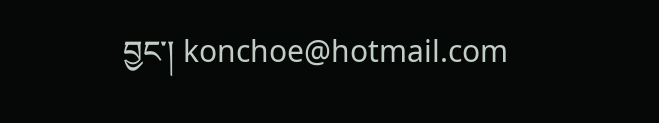བྱང་། konchoe@hotmail.com